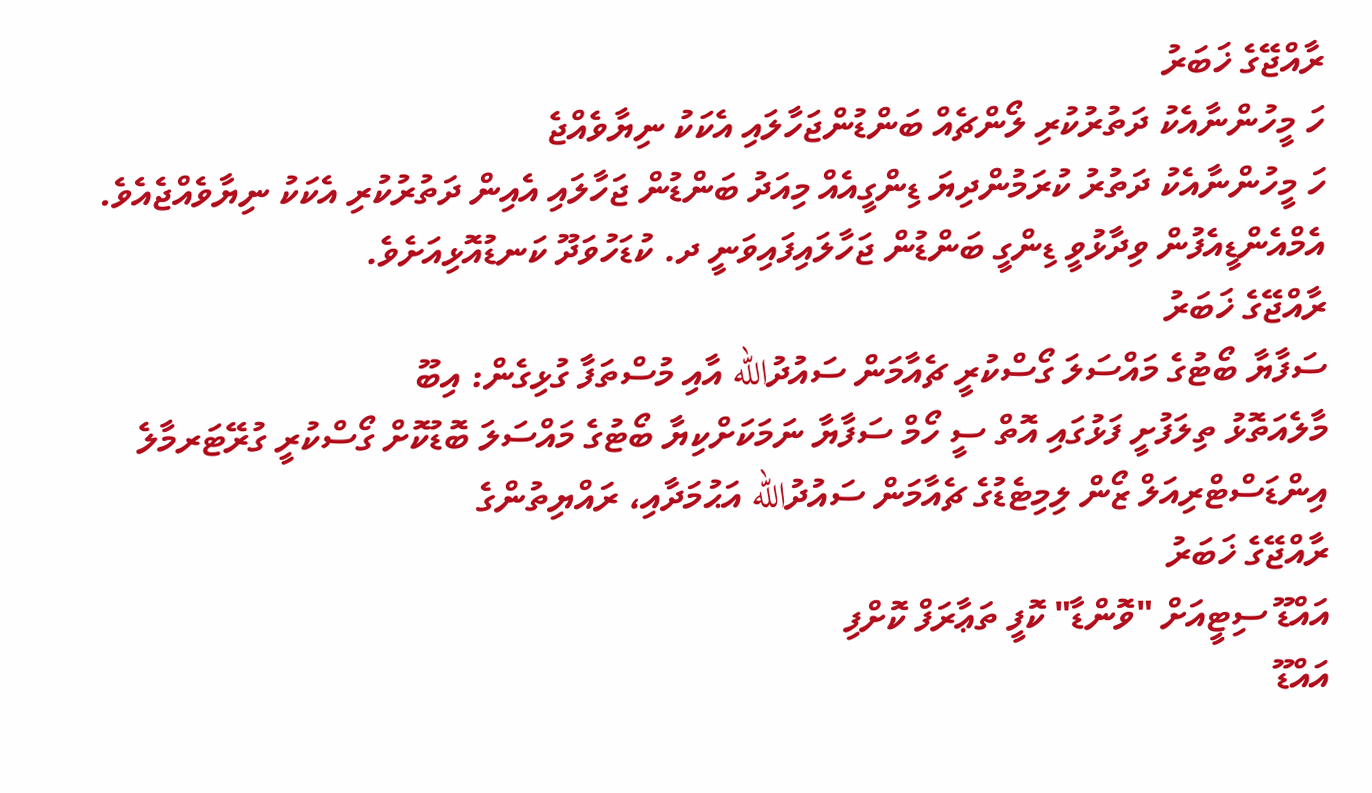ރާއްޖޭގެ ޚަބަރު
ހަ މީހުންނާއެކު ދަތުރުކުރި ލޯންޗެއް ބަންޑުންޖަހާލައި އެކަކު ނިޔާވެއްޖެ
ހަ މީހުންނާއެކު ދަތުރު ކުރަމުންދިޔަ ޑިންގީއެއް މިއަދު ބަންޑުން ޖަހާލައި އެއިން ދަތުރުކުރި އެކަކު ނިޔާވެއްޖެއެވެ. އެމްއެންޑީއެފުން ވިދާޅުވީ ޑިންގީ ބަންޑުން ޖަހާލައިފައިވަނީ ދ. ކުޑަހުވަދޫ ކަނޑުއޮޅިއަށެވެ.
ރާއްޖޭގެ ޚަބަރު
ސަފާޔާ ބޯޓުގެ މައްސަލަ ގޯސްކުރީ ޗެއާމަން ސައުދުالله އާއި މުސްތަފާ ގުޅިގެން: އިބޫ
މާލެއަތޮޅު ތިލަފުށީ ފަޅުގައި އޮތް ސީ ހޯމް ސަފާޔާ ނަމަކަށްކިޔާ ބޯޓުގެ މައްސަލަ ބޮޑުކޮށް ގޯސްކުރީ ގުރޭޓަރމާލެ އިންޑަސްޓްރިއަލް ޒޯން ލިމިޓެޑުގެ ޗެއާމަން ސައުދުالله އަޙުމަދާއި، ރައްޔިތުންގެ
ރާއްޖޭގެ ޚަބަރު
އައްޑޫ ސިޓީއަށް "ވޮންޑާ" ކޮފީ ތަޢާރަފް ކޮށްފި
އައްޑޫ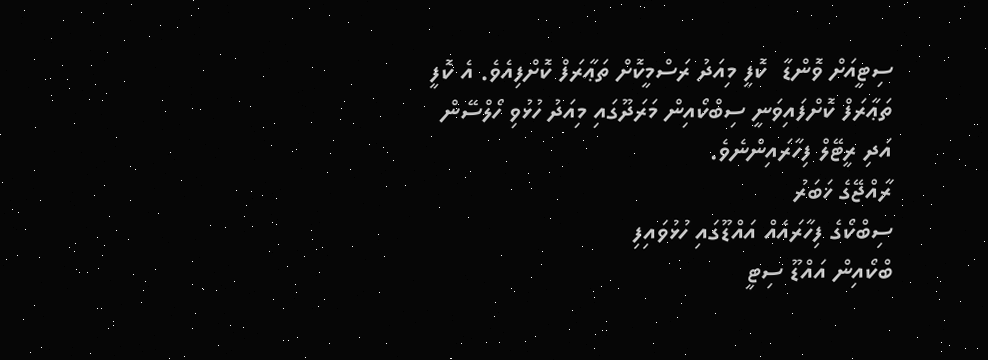ސިޓީއަށް ވޮންޑާ  ކޮފީ މިއަދު ރަސްމީކޮށް ތަޢާރަފް ކޮށްފިއެވެ. އެ ކޮފީ ތަޢާރަފް ކޮށްފައިވަނީ ސިބްކޯއިން މަރަދޫގައި މިއަދު ހުޅުވި ހޯލްސޭން އަދި ރީޓޭލް ފިހާރައިންނެވެ.
ރާއްޖޭގެ ޚަބަރު
ސިބްކޯގެ ފިހާރައެއް އައްޑޫގައި ހުޅުވައިފި
ބްކޯއިން އައްޑޫ ސިޓީ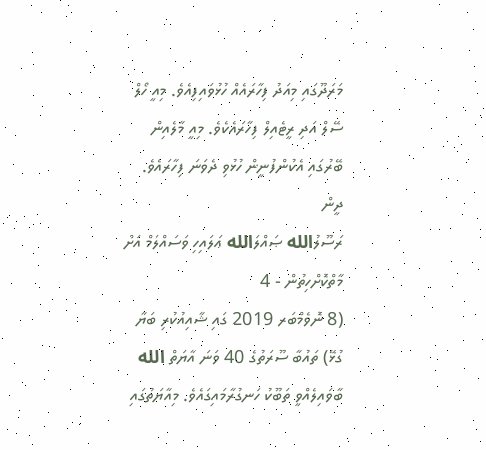މަރަދޫގައި މިއަދު ފިހާރައެއް ހުޅުވައިފިއެވެ. މިއީ ހޯލް ސޭލް އަދި ރީޓެއިލް ފިހާރައެކެވެ. މިއީ މާލެއިން ބޭރުގައި އެކުންފުނީން ހުޅުވި ދެވަނަ ފިހާރައެވެ.
ދީން
ރަސޫލުالله ޞައްލަالله ޢަލައިހި ވަސައްލަމް އަށް މާތްކޮށްހިތުން - 4
(8 ނޮވެމްބަރ 2019 ގައި ޝާއިއުކުރި ބަޔާ ގުޅޭ) ތައުބާ ސޫރަތުގެ 40 ވަނަ އާޔަތް الله ބާވައިލެއްވީ ތަބޫކު ހަނގުރާމައިގައެވެ. މިއާޔަތުގައި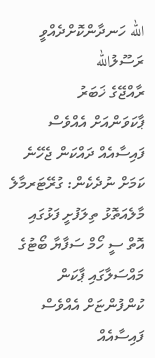الله ހަނދާންކޮށްދެއްވީ ރަސޫލުالله
ރާއްޖޭގެ ޚަބަރު
ޕާކަވަންއަށް އެއްވެސް ފައިސާއެއް ދައްކަން ޖެހޭނެ ކަމަށް ނުދެކެން: ގުރޭޓަރމާލެ
މާލެއަތޮޅު ތިލަފުށީ ފަޅުގައި އޮތް ސީ ހޯމް ސަފާޔާ ބޯޓުގެ މައްސަލާގައި ޕާކަން ކުންފުންޏަށް އެއްވެސް ފައިސާއެއް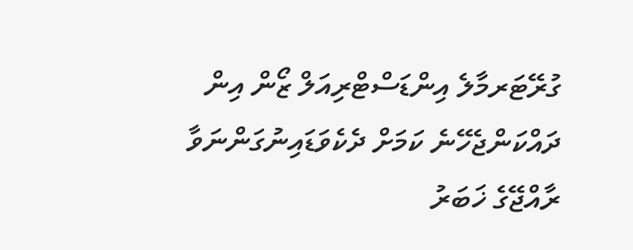ގުރޭޓަރމާލެ އިންޑަސްޓްރިއަލް ޒޯން އިން ދައްކަންޖެހޭނެ ކަމަށް ދެކެވަޑައިނުގަންނަވާ
ރާއްޖޭގެ ޚަބަރު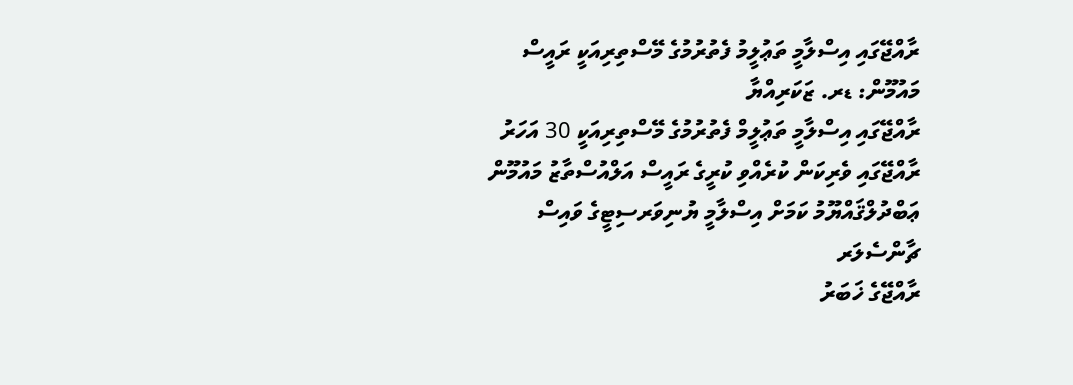ރާއްޖޭގައި އިސްލާމީ ތަޢުލީމު ފެތުރުމުގެ މޭސްތިރިއަކީ ރައީސް މައުމޫން: ޑރ. ޒަކަރިއްޔާ
ރާއްޖޭގައި އިސްލާމީ ތަޢުލީމް ފެތުރުމުގެ މޭސްތިރިއަކީ 30 އަހަރު ރާއްޖޭގައި ވެރިކަން ކުރެއްވި ކުރީގެ ރައީސް އަލްއުސްތާޒު މައުމޫން ޢަބްދުލްޤައްޔޫމު ކަމަށް އިސްލާމީ ޔުނިވަރސިޓީގެ ވައިސް ޗާންސެލަރ
ރާއްޖޭގެ ޚަބަރު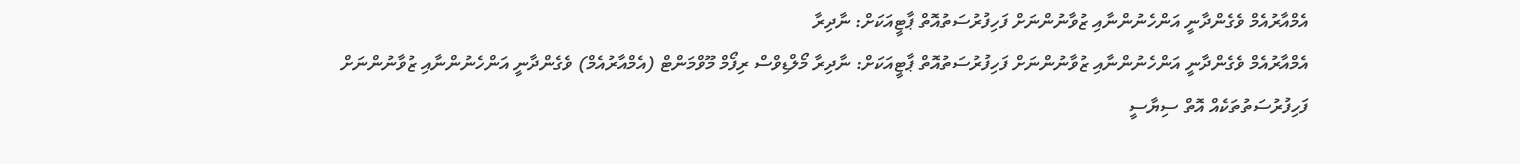އެމްއާރުއެމް ވެގެންދާނީ އަންހެނުންނާއި ޒުވާނުންނަށް ފަހިފުރުސަތުއޮތް ޕާޓީއަކަށް: ނާދިރާ
އެމްއާރުއެމް ވެގެންދާނީ އަންހެނުންނާއި ޒުވާނުންނަށް ފަހިފުރުސަތުއޮތް ޕާޓީއަކަށް: ނާދިރާ މޯލްޑިވްސް ރިފޯމް މޫވްމަންޓް (އެމްއާރުއެމް) ވެގެންދާނީ އަންހެނުންނާއި ޒުވާނުންނަށް ފަހިފުރުސަތުތަކެއް އޮތް ސިޔާސީ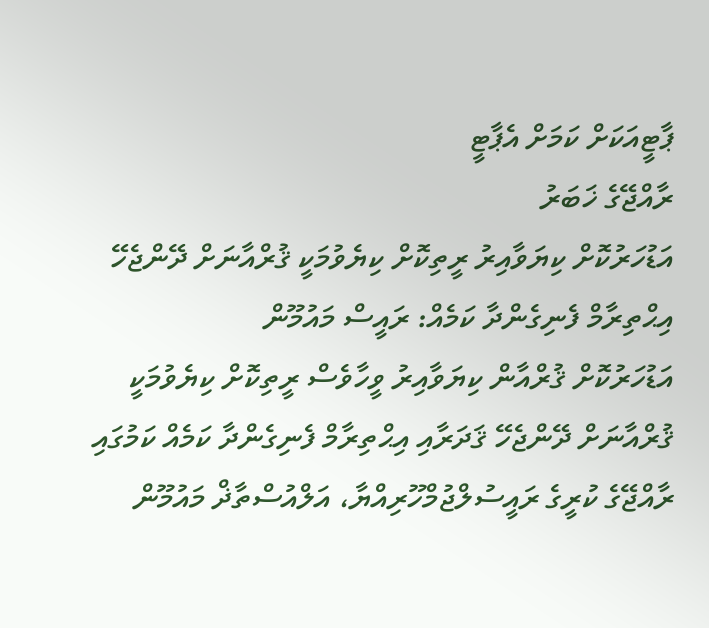ޕާޓީއަކަށް ކަމަށް އެޕާޓީ
ރާއްޖޭގެ ޚަބަރު
އަޑުހަރުކޮށް ކިޔަވާއިރު ރީތިކޮށް ކިޔެވުމަކީ ޤުރްއާނަށް ދޭންޖެހޭ އިޙްތިރާމް ފެނިގެންދާ ކަމެއް: ރައީސް މައުމޫން
އަޑުހަރުކޮށް ޤުރްއާން ކިޔަވާއިރު ވީހާވެސް ރީތިކޮށް ކިޔެވުމަކީ ޤުރްއާނަށް ދޭންޖެހޭ ޤަދަރާއި އިޙްތިރާމް ފެނިގެންދާ ކަމެއް ކަމުގައި ރާއްޖޭގެ ކުރީގެ ރައީސުލްޖުމްހޫރިއްޔާ، އަލްއުސްތާޛް މައުމޫން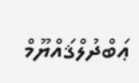ޢަބްދުލްޤައްޔޫމް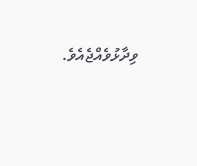ވިދާޅުވެއްޖެއެވެ.